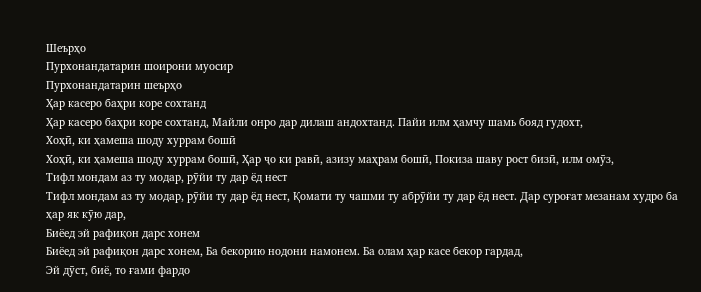Шеърҳо
Пурхонандатарин шоирони муосир
Пурхонандатарин шеърҳо
Ҳар касеро баҳри коре сохтанд
Ҳар касеро баҳри коре сохтанд, Майли онро дар дилаш андохтанд. Пайи илм ҳамчу шамь бояд гудохт,
Хоҳӣ, ки ҳамеша шоду хуррам бошӣ
Хоҳӣ, ки ҳамеша шоду хуррам бошӣ, Ҳар ҷо ки равӣ, азизу маҳрам бошӣ, Покиза шаву рост бизӣ, илм омӯз,
Тифл мондам аз ту модар, рӯйи ту дар ёд нест
Тифл мондам аз ту модар, рӯйи ту дар ёд нест, Қомати ту чашми ту абрӯйи ту дар ёд нест. Дар суроғат мезанам худро ба ҳар як кӯю дар,
Биёед эй рафиқон дарс хонем
Биёед эй рафиқон дарс хонем, Ба бекорию нодони намонем. Ба олам ҳар касе бекор гардад,
Эй дӯст, биё, то ғами фардо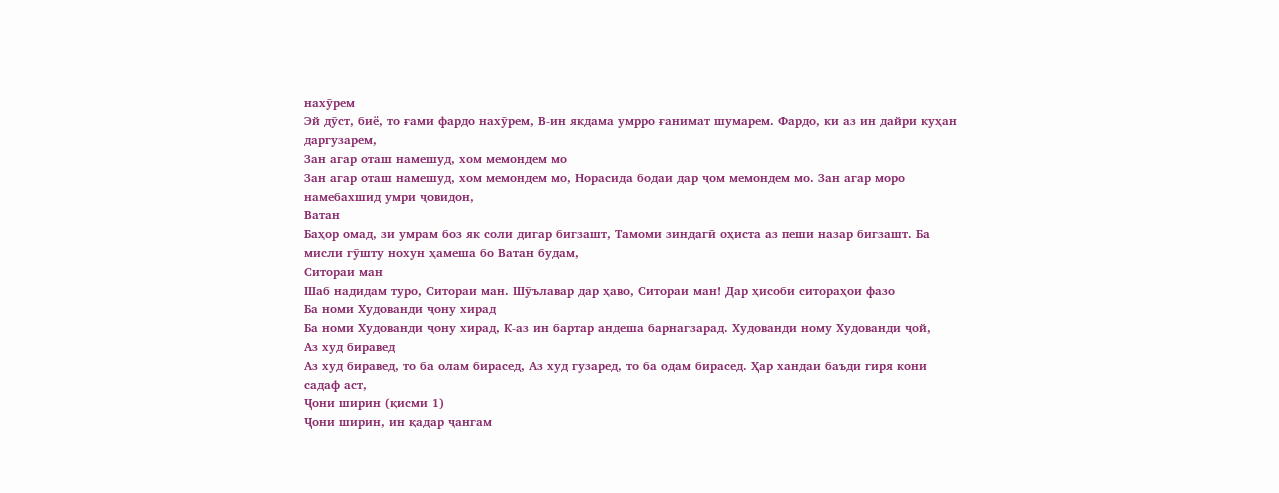нахӯрем
Эй дӯст, биё, то ғами фардо нахӯрем, В-ин якдама умрро ғанимат шумарем. Фардо, ки аз ин дайри куҳан даргузарем,
Зан агар оташ намешуд, хом мемондем мо
Зан агар оташ намешуд, хом мемондем мо, Норасида бодаи дар ҷом мемондем мо. Зан агар моро намебахшид умри ҷовидон,
Ватан
Баҳор омад, зи умрам боз як соли дигар бигзашт, Тамоми зиндагӣ оҳиста аз пеши назар бигзашт. Ба мисли гӯшту нохун ҳамеша бо Ватан будам,
Ситораи ман
Шаб надидам туро, Ситораи ман. Шӯълавар дар ҳаво, Ситораи ман! Дар ҳисоби ситораҳои фазо
Ба номи Худованди ҷону хирад
Ба номи Худованди ҷону хирад, К-аз ин бартар андеша барнагзарад. Худованди ному Худованди ҷой,
Аз худ биравед
Аз худ биравед, то ба олам бирасед, Аз худ гузаред, то ба одам бирасед. Ҳар хандаи баъди гиря кони садаф аст,
Ҷони ширин (қисми 1)
Ҷони ширин, ин қадар ҷангам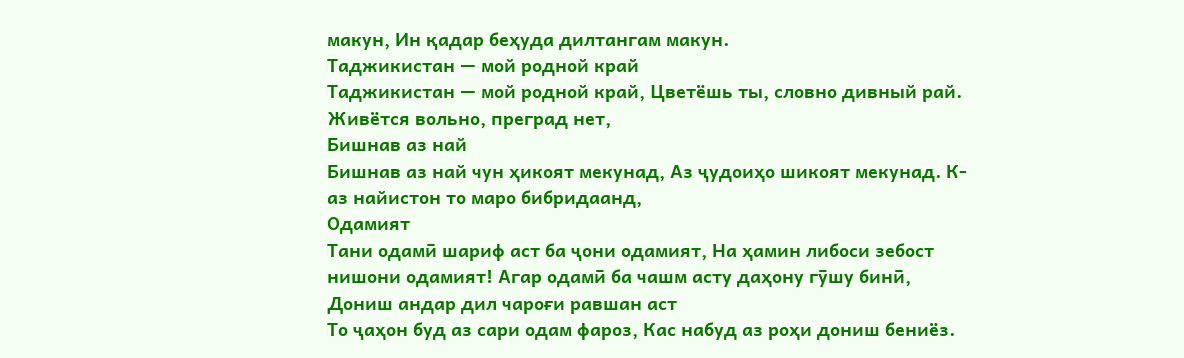макун, Ин қадар беҳуда дилтангам макун.
Таджикистан — мой родной край
Таджикистан — мой родной край, Цветёшь ты, словно дивный рай. Живётся вольно, преград нет,
Бишнав аз най
Бишнав аз най чун ҳикоят мекунад, Аз ҷудоиҳо шикоят мекунад. К-аз найистон то маро бибридаанд,
Одамият
Тани одамӣ шариф аст ба ҷони одамият, На ҳамин либоси зебост нишони одамият! Агар одамӣ ба чашм асту даҳону гӯшу бинӣ,
Дониш андар дил чароғи равшан аст
То ҷаҳон буд аз сари одам фароз, Кас набуд аз роҳи дониш бениёз.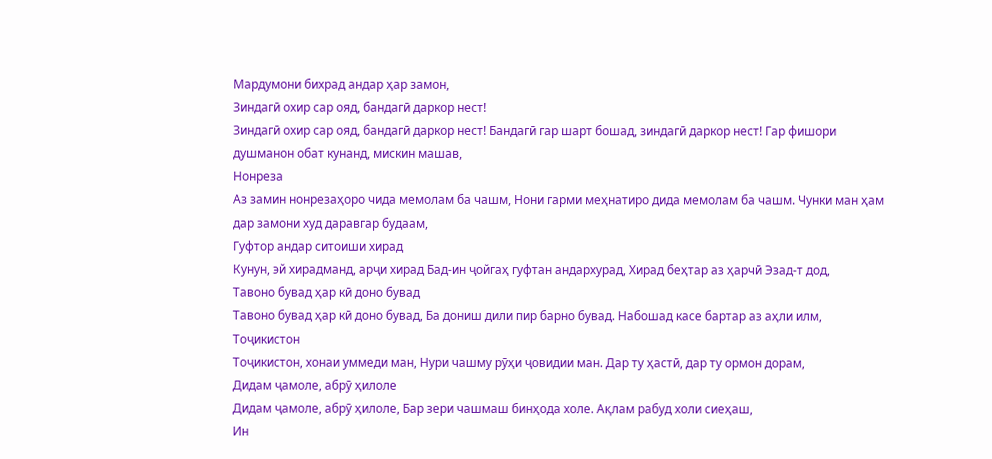Мардумони бихрад андар ҳар замон,
Зиндагӣ охир сар ояд, бандагӣ даркор нест!
Зиндагӣ охир сар ояд, бандагӣ даркор нест! Бандагӣ гар шарт бошад, зиндагӣ даркор нест! Гар фишори душманон обат кунанд, мискин машав,
Нонреза
Аз замин нонрезаҳоро чида мемолам ба чашм, Нони гарми меҳнатиро дида мемолам ба чашм. Чунки ман ҳам дар замони худ даравгар будаам,
Гуфтор андар ситоиши хирад
Кунун, эй хирадманд, арҷи хирад Бад-ин ҷойгаҳ гуфтан андархурад, Хирад беҳтар аз ҳарчӣ Эзад-т дод,
Тавоно бувад ҳар кӣ доно бувад
Тавоно бувад ҳар кӣ доно бувад, Ба дониш дили пир барно бувад. Набошад касе бартар аз аҳли илм,
Тоҷикистон
Тоҷикистон, хонаи уммеди ман, Нури чашму рӯҳи ҷовидии ман. Дар ту ҳастӣ, дар ту ормон дорам,
Дидам ҷамоле, абрӯ ҳилоле
Дидам ҷамоле, абрӯ ҳилоле, Бар зери чашмаш бинҳода холе. Ақлам рабуд холи сиеҳаш,
Ин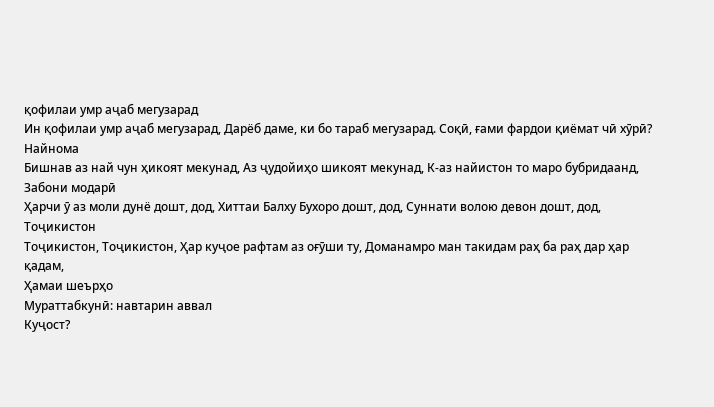қофилаи умр аҷаб мегузарад
Ин қофилаи умр аҷаб мегузарад, Дарёб даме, ки бо тараб мегузарад. Соқӣ, ғами фардои қиёмат чӣ хӯрӣ?
Найнома
Бишнав аз най чун ҳикоят мекунад, Аз ҷудойиҳо шикоят мекунад, К-аз найистон то маро бубридаанд,
Забони модарӣ
Ҳарчи ӯ аз моли дунё дошт, дод, Хиттаи Балху Бухоро дошт, дод, Суннати волою девон дошт, дод,
Тоҷикистон
Тоҷикистон, Тоҷикистон, Ҳар куҷое рафтам аз оғӯши ту, Доманамро ман такидам раҳ ба раҳ дар ҳар қадам,
Ҳамаи шеърҳо
Мураттабкунӣ: навтарин аввал
Куҷост?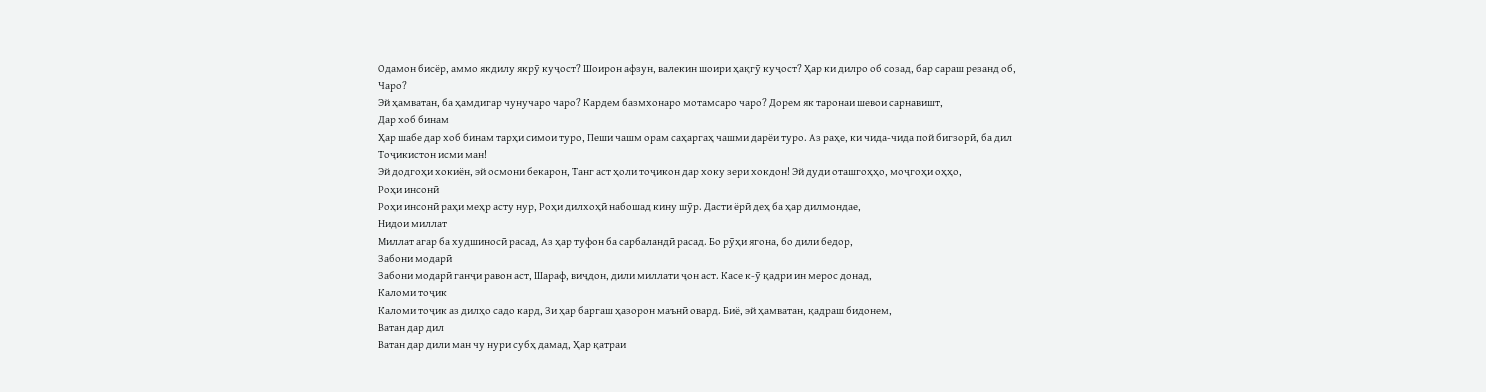Одамон бисёр, аммо якдилу якрӯ куҷост? Шоирон афзун, валекин шоири ҳақгӯ куҷост? Ҳар ки дилро об созад, бар сараш резанд об,
Чаро?
Эй ҳамватан, ба ҳамдигар чунучаро чаро? Кардем базмхонаро мотамсаро чаро? Дорем як таронаи шевои сарнавишт,
Дар хоб бинам
Ҳар шабе дар хоб бинам тарҳи симои туро, Пеши чашм орам саҳаргаҳ чашми дарёи туро. Аз раҳе, ки чида-чида пой бигзорӣ, ба дил
Тоҷикистон исми ман!
Эй додгоҳи хокиён, эй осмони бекарон, Танг аст ҳоли тоҷикон дар хоку зери хокдон! Эй дуди оташгоҳҳо, моҷгоҳи оҳҳо,
Роҳи инсонӣ
Роҳи инсонӣ раҳи меҳр асту нур, Роҳи дилхоҳӣ набошад кину шӯр. Дасти ёрӣ деҳ ба ҳар дилмондае,
Нидои миллат
Миллат агар ба худшиносӣ расад, Аз ҳар туфон ба сарбаландӣ расад. Бо рӯҳи ягона, бо дили бедор,
Забони модарӣ
Забони модарӣ ганҷи равон аст, Шараф, виҷдон, дили миллати ҷон аст. Касе к-ӯ қадри ин мерос донад,
Каломи тоҷик
Каломи тоҷик аз дилҳо садо кард, Зи ҳар баргаш ҳазорон маънӣ овард. Биё, эй ҳамватан, қадраш бидонем,
Ватан дар дил
Ватан дар дили ман чу нури субҳ дамад, Ҳар қатраи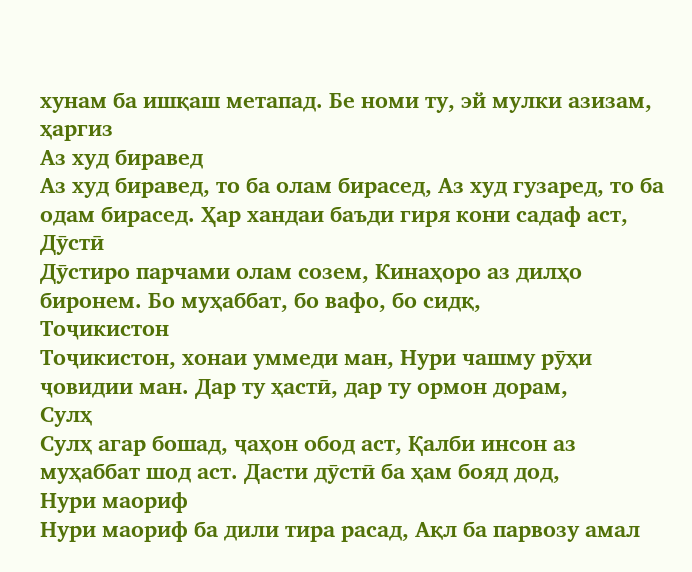хунам ба ишқаш метапад. Бе номи ту, эй мулки азизам, ҳаргиз
Аз худ биравед
Аз худ биравед, то ба олам бирасед, Аз худ гузаред, то ба одам бирасед. Ҳар хандаи баъди гиря кони садаф аст,
Дӯстӣ
Дӯстиро парчами олам созем, Кинаҳоро аз дилҳо биронем. Бо муҳаббат, бо вафо, бо сидқ,
Тоҷикистон
Тоҷикистон, хонаи уммеди ман, Нури чашму рӯҳи ҷовидии ман. Дар ту ҳастӣ, дар ту ормон дорам,
Сулҳ
Сулҳ агар бошад, ҷаҳон обод аст, Қалби инсон аз муҳаббат шод аст. Дасти дӯстӣ ба ҳам бояд дод,
Нури маориф
Нури маориф ба дили тира расад, Ақл ба парвозу амал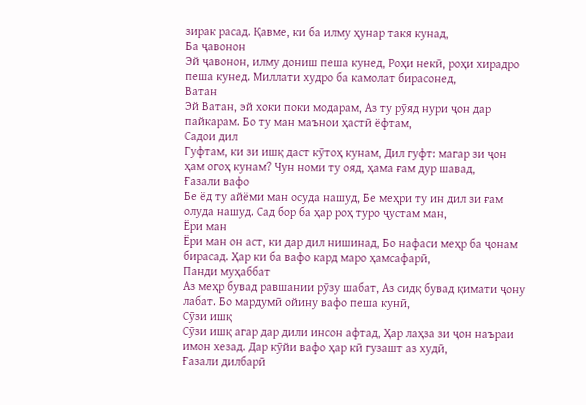зирак расад. Қавме, ки ба илму ҳунар такя кунад,
Ба ҷавонон
Эй ҷавонон, илму дониш пеша кунед, Роҳи некӣ, роҳи хирадро пеша кунед. Миллати худро ба камолат бирасонед,
Ватан
Эй Ватан, эй хоки поки модарам, Аз ту рӯяд нури ҷон дар пайкарам. Бо ту ман маънои ҳастӣ ёфтам,
Садои дил
Гуфтам, ки зи ишқ даст кӯтоҳ кунам, Дил гуфт: магар зи ҷон ҳам огоҳ кунам? Чун номи ту ояд, ҳама ғам дур шавад,
Ғазали вафо
Бе ёд ту айёми ман осуда нашуд, Бе меҳри ту ин дил зи ғам олуда нашуд. Сад бор ба ҳар роҳ туро ҷустам ман,
Ёри ман
Ёри ман он аст, ки дар дил нишинад, Бо нафаси меҳр ба ҷонам бирасад. Ҳар ки ба вафо кард маро ҳамсафарӣ,
Панди муҳаббат
Аз меҳр бувад равшании рӯзу шабат, Аз сидқ бувад қимати ҷону лабат. Бо мардумӣ ойину вафо пеша кунӣ,
Сӯзи ишқ
Сӯзи ишқ агар дар дили инсон афтад, Ҳар лаҳза зи ҷон наъраи имон хезад. Дар кӯйи вафо ҳар кӣ гузашт аз худӣ,
Ғазали дилбарӣ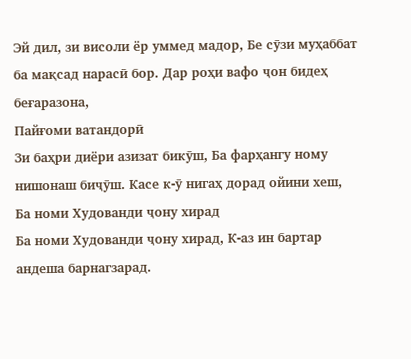Эй дил, зи висоли ёр уммед мадор, Бе сӯзи муҳаббат ба мақсад нарасӣ бор. Дар роҳи вафо ҷон бидеҳ беғаразона,
Пайғоми ватандорӣ
Зи баҳри диёри азизат бикӯш, Ба фарҳангу ному нишонаш биҷӯш. Касе к-ӯ нигаҳ дорад ойини хеш,
Ба номи Худованди ҷону хирад
Ба номи Худованди ҷону хирад, К-аз ин бартар андеша барнагзарад.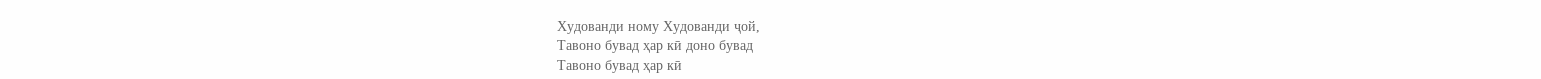Худованди ному Худованди ҷой,
Тавоно бувад ҳар кӣ доно бувад
Тавоно бувад ҳар кӣ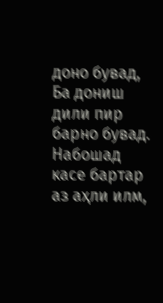доно бувад, Ба дониш дили пир барно бувад. Набошад касе бартар аз аҳли илм,